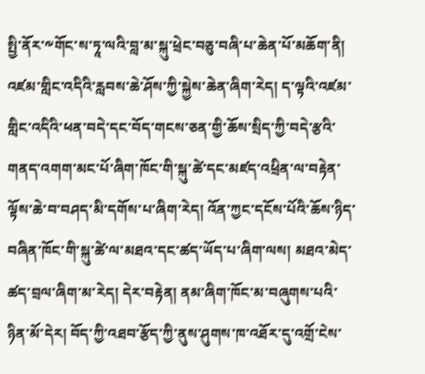སྤྱི་ནོར་༸གོང་ས་ཏཱ་ལའི་བླ་མ་སྐུ་ཕྲེང་བཅུ་བཞི་པ་ཆེན་པོ་མཆོག་ནི། འཛམ་གླིང་འདིའི་རླབས་ཆེ་ཤོས་ཀྱི་སྐྱེས་ཆེན་ཞིག་རེད། ད་ལྟའི་འཛམ་གླིང་འདིའི་ཕན་བདེ་དང་བོད་གངས་ཅན་གྱི་ཆོས་སྲིད་ཀྱི་བདེ་རྩའི་གནད་འགག་མང་པོ་ཞིག་ཁོང་གི་སྐུ་ཚེ་དང་མཛད་འཕྲིན་ལ་བརྟེན་ལྟོས་ཆེ་བ་བཤད་མི་དགོས་པ་ཞིག་རེད། འོན་ཀྱང་དངོས་པོའི་ཆོས་ཉིད་བཞིན་ཁོང་གི་སྐུ་ཚེ་ལ་མཐའ་དང་ཚད་ཡོད་པ་ཞིག་ལས། མཐའ་མེད་ཚད་བྲལ་ཞིག་མ་རེད། དེར་བརྟེན། ནམ་ཞིག་ཁོང་མ་བཞུགས་པའི་ཉིན་མོ་དེར། བོད་ཀྱི་འཐབ་རྩོད་ཀྱི་ནུས་ཤུགས་ཁ་འཐོར་དུ་འགྲོ་ངེས་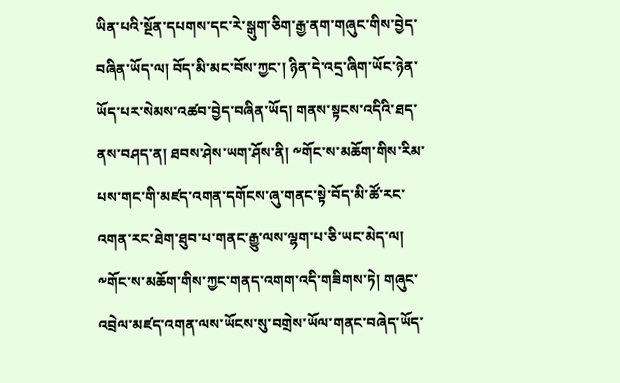ཡིན་པའི་སྔོན་དཔགས་དང་རེ་སྒུག་ཅིག་རྒྱ་ནག་གཞུང་གིས་བྱེད་བཞིན་ཡོད་ལ། བོད་མི་མང་བོས་ཀྱང་། ཉིན་དེ་འདྲ་ཞིག་ཡོང་ཉེན་ཡོད་པར་སེམས་འཚབ་བྱེད་བཞིན་ཡོད། གནས་སྟངས་འདིའི་ཐད་ནས་བཤད་ན། ཐབས་ཤེས་ཡག་ཤོས་ནི། ༸གོང་ས་མཆོག་གིས་རིམ་པས་གང་གི་མཛད་འགན་དགོངས་ཞུ་གནང་སྟེ་བོད་མི་ཚོ་རང་འགན་རང་ཐེག་ཐུབ་པ་གནང་རྒྱུ་ལས་ལྷག་པ་ཅི་ཡང་མེད་ལ། ༸གོང་ས་མཆོག་གིས་ཀྱང་གནད་འགག་འདི་གཟིགས་ཏེ། གཞུང་འབྲེལ་མཛད་འགན་ལས་ཡོངས་སུ་བགྲེས་ཡོལ་གནང་བཞེད་ཡོད་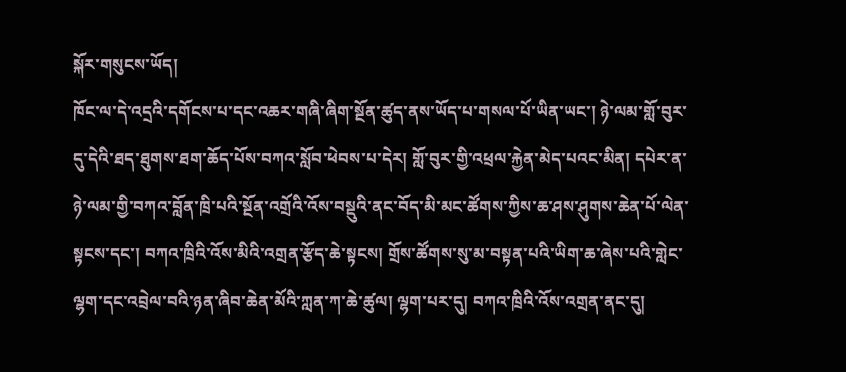སྐོར་གསུངས་ཡོད།
ཁོང་ལ་དེ་འདྲའི་དགོངས་པ་དང་འཆར་གཞི་ཞིག་སྔོན་ཚུད་ནས་ཡོད་པ་གསལ་པོ་ཡིན་ཡང་། ཉེ་ལམ་གློ་བུར་དུ་དེའི་ཐད་ཐུགས་ཐག་ཆོད་པོས་བཀའ་སློབ་ཕེབས་པ་དེར། གློ་བུར་གྱི་འཕྲལ་རྐྱེན་མེད་པའང་མིན། དཔེར་ན་ཉེ་ལམ་གྱི་བཀའ་བློན་ཁྲི་པའི་སྔོན་འགྲོའི་འོས་བསྡུའི་ནང་བོད་མི་མང་ཚོགས་ཀྱིས་ཆ་ཤས་ཤུགས་ཆེན་པོ་ལེན་སྟངས་དང་། བཀའ་ཁྲིའི་འོས་མིའི་འགྲན་རྩོད་ཆེ་སྟངས། གྲོས་ཚོགས་སུ་མ་བསྟན་པའི་ཡིག་ཆ་ཞེས་པའི་གླེང་ལྷག་དང་འབྲེལ་བའི་ཉན་ཞིབ་ཆེན་མོའི་ཀླན་ཀ་ཆེ་ཚུལ། ལྷག་པར་དུ། བཀའ་ཁྲིའི་འོས་འགྲན་ནང་དུ།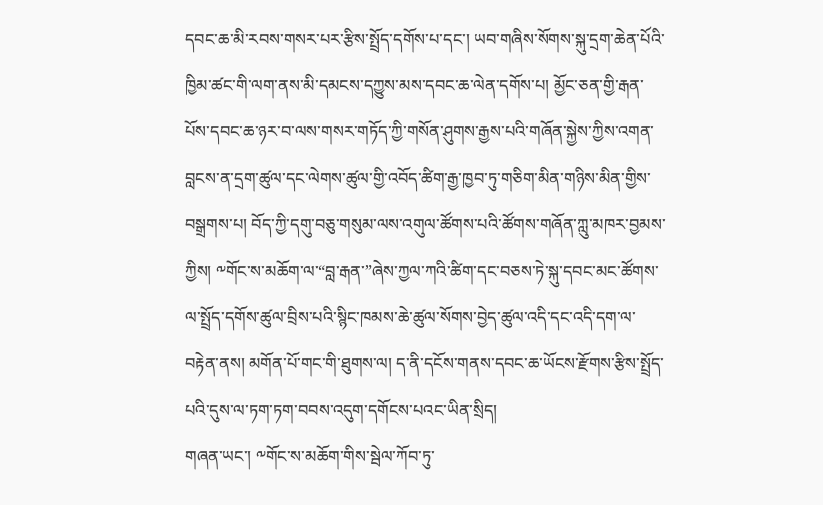དབང་ཆ་མི་རབས་གསར་པར་རྩིས་སྤྲོད་དགོས་པ་དང་། ཡབ་གཞིས་སོགས་སྐུ་དྲག་ཆེན་པོའི་ཁྱིམ་ཚང་གི་ལག་ནས་མི་དམངས་དཀྱུས་མས་དབང་ཆ་ལེན་དགོས་པ། མྱོང་ཅན་གྱི་རྒན་པོས་དབང་ཆ་ཉར་བ་ལས་གསར་གཏོད་ཀྱི་གསོན་ཤུགས་རྒྱས་པའི་གཞོན་སྐྱེས་ཀྱིས་འགན་བླངས་ན་དྲག་ཚུལ་དང་ལེགས་ཚུལ་གྱི་འབོད་ཚིག་རྒྱ་ཁྱབ་ཏུ་གཅིག་མིན་གཉིས་མིན་གྱིས་བསྒྲགས་པ། བོད་ཀྱི་དགུ་བཅུ་གསུམ་ལས་འགུལ་ཚོགས་པའི་ཚོགས་གཞོན་ཀླུ་མཁར་བྱམས་ཀྱིས། ༸གོང་ས་མཆོག་ལ་“བླ་རྒན་”ཞེས་ཀྱལ་ཀའི་ཚིག་དང་བཅས་ཏེ་སྐུ་དབང་མང་ཚོགས་ལ་སྤྲོད་དགོས་ཚུལ་བྲིས་པའི་སྙིང་ཁམས་ཆེ་ཚུལ་སོགས་བྱེད་ཚུལ་འདི་དང་འདི་དག་ལ་བརྟེན་ནས། མགོན་པོ་གང་གི་ཐུགས་ལ། ད་ནི་དངོས་གནས་དབང་ཆ་ཡོངས་རྫོགས་རྩིས་སྤྲོད་པའི་དུས་ལ་ཏག་ཏག་བབས་འདུག་དགོངས་པའང་ཡིན་སྲིད།
གཞན་ཡང་། ༸གོང་ས་མཆོག་གིས་སྦེལ་ཀོབ་ཏུ་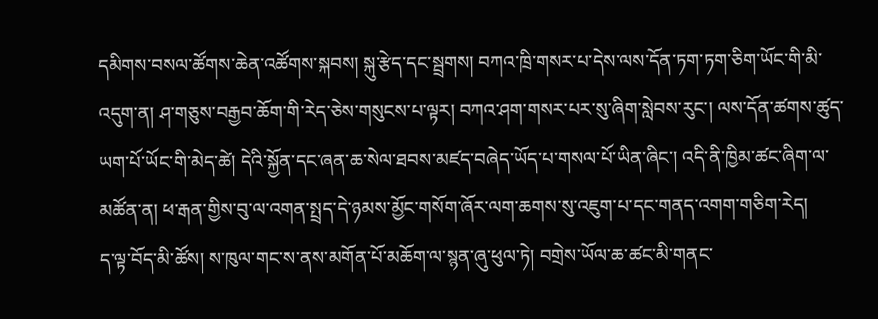དམིགས་བསལ་ཚོགས་ཆེན་འཚོགས་སྐབས། སྐུ་རྩེད་དང་སྦྲགས། བཀའ་ཁྲི་གསར་པ་དེས་ལས་དོན་ཏག་ཏག་ཅིག་ཡོང་གི་མི་འདུག་ན། ཤ་གཅུས་བརྒྱབ་ཆོག་གི་རེད་ཅེས་གསུངས་པ་ལྟར། བཀའ་ཤག་གསར་པར་སུ་ཞིག་སླེབས་རུང་། ལས་དོན་ཚགས་ཚུད་ཡག་པོ་ཡོང་གི་མེད་ཚེ། དེའི་སྐྱོན་དང་ཞན་ཆ་སེལ་ཐབས་མཛད་བཞེད་ཡོད་པ་གསལ་པོ་ཡིན་ཞིང་། འདི་ནི་ཁྱིམ་ཚང་ཞིག་ལ་མཚོན་ན། ཕ་རྒན་གྱིས་བུ་ལ་འགན་སྤྲད་དེ་ཉམས་མྱོང་གསོག་ཞོར་ལག་ཆགས་སུ་འཇུག་པ་དང་གནད་འགག་གཅིག་རེད།
ད་ལྟ་བོད་མི་ཚོས། ས་ཁུལ་གང་ས་ནས་མགོན་པོ་མཆོག་ལ་སྙན་ཞུ་ཕུལ་ཏེ། བགྲེས་ཡོལ་ཆ་ཚང་མི་གནང་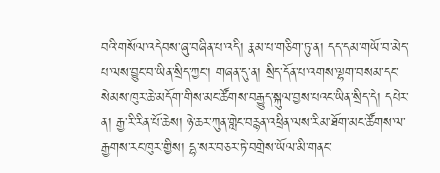བའི་གསོལ་འདེབས་ཞུ་བཞིན་པ་འདི། རྣམ་པ་གཅིག་ཏུ་ན། དད་དམ་གཡོ་བ་མེད་པ་ལས་བྱུང་བ་ཡིན་སྲིད་ཀྱང་། གཞན་དུ་ན། སྲིད་དོན་པ་འགས་ལྷག་བསམ་དང་སེམས་ཁུར་ཆེ་མདོག་གིས་མང་ཚོགས་བརྒྱུད་སྐུལ་བྱས་པའང་ཡིན་སྲིད་དེ། དཔེར་ན། རྒྱ་རི་རིན་པོ་ཆེས། ཉེ་ཆར་ཀུན་གླེང་བརྙན་འཕྲིན་ལས་རིམ་ཐོག་མང་ཚོགས་ལ་རྒྱགས་རང་ཁུར་གྱིས། དྷ་སར་བཅར་ཏེ་བགྲེས་ཡོལ་མི་གནང་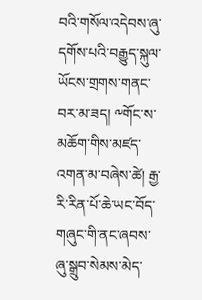བའི་གསོལ་འདེབས་ཞུ་དགོས་པའི་བརྒྱུད་སྐུལ་ཡོངས་གྲགས་གནང་བར་མ་ཟད། ༸གོང་ས་མཆོག་གིས་མཛད་འགན་མ་བཞེས་ཚེ། རྒྱ་རི་རིན་པོ་ཆེ་ཡང་བོད་གཞུང་གི་ནང་ཞབས་ཞུ་སྒྲུབ་སེམས་མེད་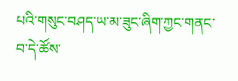པའི་གསུང་བཤད་ཡ་མ་ཟུང་ཞིག་ཀྱང་གནང་བ་དེ་ཚོས་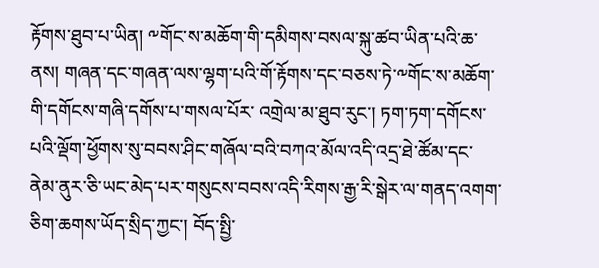རྟོགས་ཐུབ་པ་ཡིན། ༸གོང་ས་མཆོག་གི་དམིགས་བསལ་སྐུ་ཚབ་ཡིན་པའི་ཆ་ནས། གཞན་དང་གཞན་ལས་ལྷག་པའི་གོ་རྟོགས་དང་བཅས་ཏེ་༸གོང་ས་མཆོག་གི་དགོངས་གཞི་དགོས་པ་གསལ་པོར་ འགྲེལ་མ་ཐུབ་རུང་། ཏག་ཏག་དགོངས་པའི་ལྡོག་ཕྱོགས་སུ་བབས་ཤིང་གཞོལ་བའི་བཀའ་མོལ་འདི་འདྲ་ཐེ་ཚོམ་དང་ནེམ་ནུར་ཅི་ཡང་མེད་པར་གསུངས་བབས་འདི་རིགས་རྒྱ་རི་སྒེར་ལ་གནད་འགག་ཅིག་ཆགས་ཡོད་སྲིད་ཀྱང་། བོད་སྤྱི་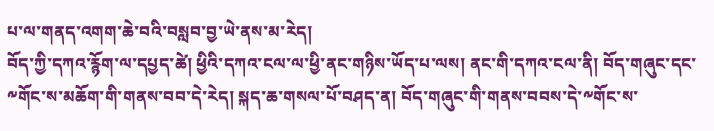པ་ལ་གནད་འགག་ཆེ་བའི་བསླབ་བྱ་ཡེ་ནས་མ་རེད།
བོད་ཀྱི་དཀའ་རྙོག་ལ་དཔྱད་ཚེ། ཕྱིའི་དཀའ་ངལ་ལ་ཕྱི་ནང་གཉིས་ཡོད་པ་ལས། ནང་གི་དཀའ་ངལ་ནི། བོད་གཞུང་དང་༸གོང་ས་མཆོག་གི་གནས་བབ་དེ་རེད། སྐད་ཆ་གསལ་པོ་བཤད་ན། བོད་གཞུང་གི་གནས་བབས་དེ་༸གོང་ས་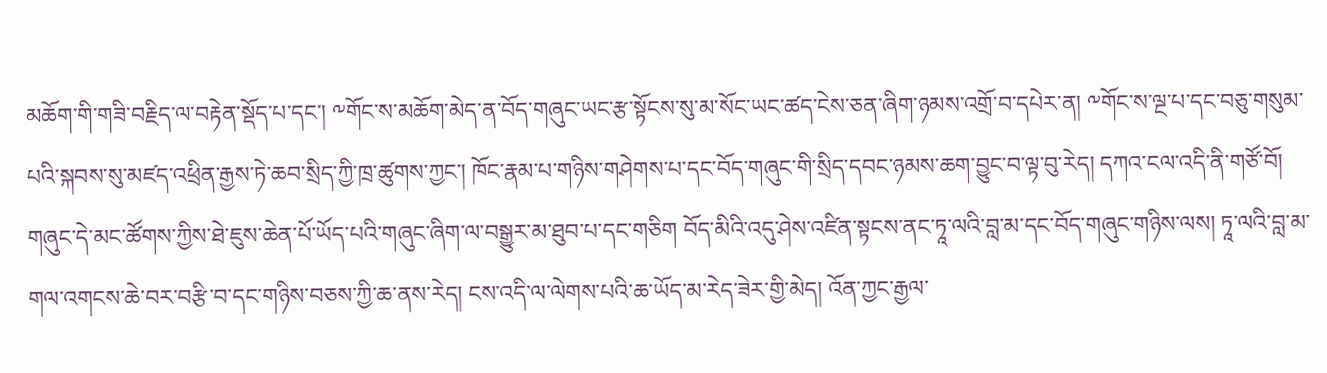མཆོག་གི་གཟི་བརྗིད་ལ་བརྟེན་སྡོད་པ་དང་། ༸གོང་ས་མཆོག་མེད་ན་བོད་གཞུང་ཡང་རྩ་སྟོངས་སུ་མ་སོང་ཡང་ཚད་ངེས་ཅན་ཞིག་ཉམས་འགྲོ་བ་དཔེར་ན། ༸གོང་ས་ལྔ་པ་དང་བཅུ་གསུམ་པའི་སྐབས་སུ་མཛད་འཕྲིན་རྒྱས་ཏེ་ཆབ་སྲིད་ཀྱི་ཁྲ་ཚུགས་ཀྱང་། ཁོང་རྣམ་པ་གཉིས་གཤེགས་པ་དང་བོད་གཞུང་གི་སྲིད་དབང་ཉམས་ཆག་བྱུང་བ་ལྟ་བུ་རེད། དཀའ་ངལ་འདི་ནི་གཙོ་བོ། གཞུང་དེ་མང་ཚོགས་ཀྱིས་ཐེ་ཇུས་ཆེན་པོ་ཡོད་པའི་གཞུང་ཞིག་ལ་བསྒྱུར་མ་ཐུབ་པ་དང་གཅིག བོད་མིའི་འདུ་ཤེས་འཛིན་སྟངས་ནང་ཏཱ་ལའི་བླ་མ་དང་བོད་གཞུང་གཉིས་ལས། ཏཱ་ལའི་བླ་མ་གལ་འགངས་ཆེ་བར་བརྩི་བ་དང་གཉིས་བཅས་ཀྱི་ཆ་ནས་རེད། ངས་འདི་ལ་ལེགས་པའི་ཆ་ཡོད་མ་རེད་ཟེར་གྱི་མེད། འོན་ཀྱང་རྒྱལ་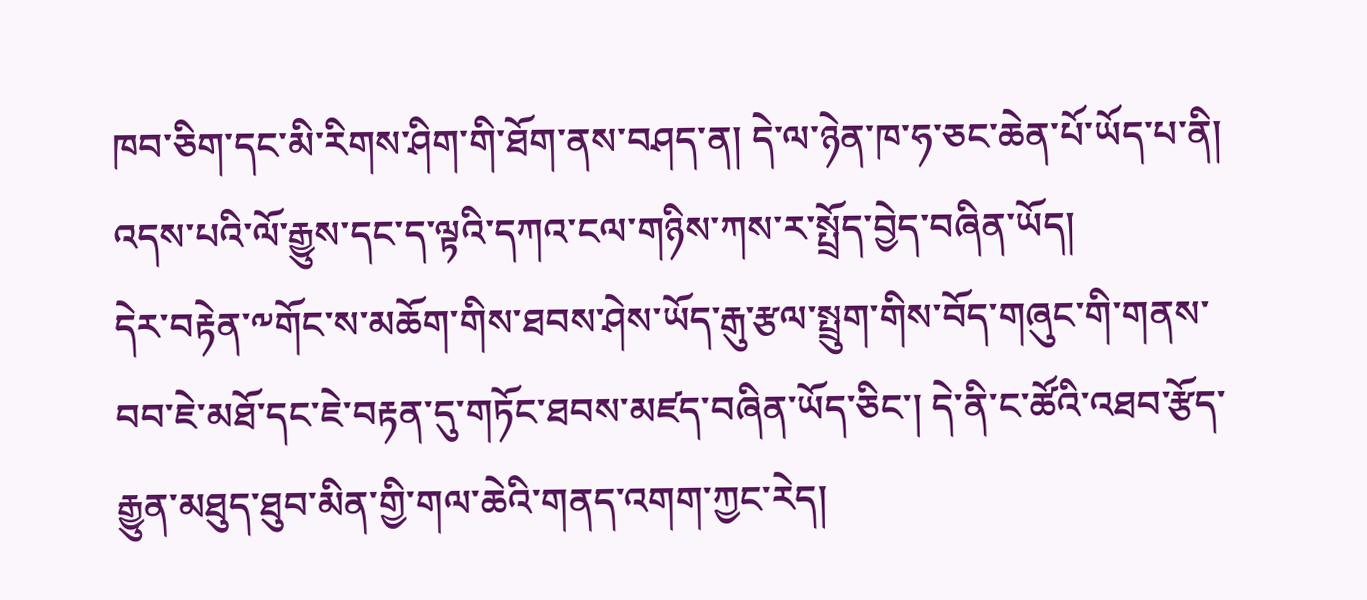ཁབ་ཅིག་དང་མི་རིགས་ཤིག་གི་ཐོག་ནས་བཤད་ན། དེ་ལ་ཉེན་ཁ་ཧ་ཅང་ཆེན་པོ་ཡོད་པ་ནི། འདས་པའི་ལོ་རྒྱུས་དང་ད་ལྟའི་དཀའ་ངལ་གཉིས་ཀས་ར་སྤྲོད་བྱེད་བཞིན་ཡོད།
དེར་བརྟེན་༸གོང་ས་མཆོག་གིས་ཐབས་ཤེས་ཡོད་རྒུ་རྩལ་སྤྲུག་གིས་བོད་གཞུང་གི་གནས་བབ་ཇེ་མཐོ་དང་ཇེ་བརྟན་དུ་གཏོང་ཐབས་མཛད་བཞིན་ཡོད་ཅིང་། དེ་ནི་ང་ཚོའི་འཐབ་རྩོད་རྒྱུན་མཐུད་ཐུབ་མིན་གྱི་གལ་ཆེའི་གནད་འགག་ཀྱང་རེད།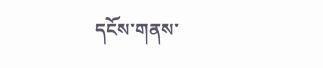དངོས་གནས་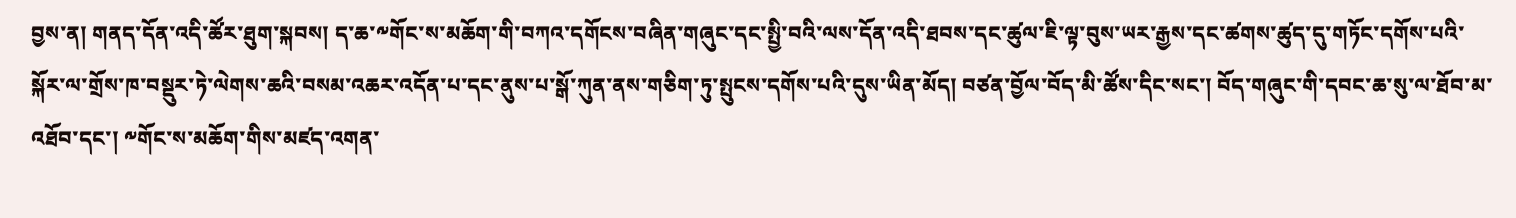བྱས་ན། གནད་དོན་འདི་ཚོར་ཐུག་སྐབས། ད་ཆ་༸གོང་ས་མཆོག་གི་བཀའ་དགོངས་བཞིན་གཞུང་དང་སྤྱི་བའི་ལས་དོན་འདི་ཐབས་དང་ཚུལ་ཇི་ལྟ་བུས་ཡར་རྒྱས་དང་ཚགས་ཚུད་དུ་གཏོང་དགོས་པའི་སྐོར་ལ་གྲོས་ཁ་བསྡུར་ཏེ་ལེགས་ཆའི་བསམ་འཆར་འདོན་པ་དང་ནུས་པ་སྒོ་ཀུན་ནས་གཅིག་ཏུ་སྤུངས་དགོས་པའི་དུས་ཡིན་མོད། བཙན་བྱོལ་བོད་མི་ཚོས་དིང་སང་། བོད་གཞུང་གི་དབང་ཆ་སུ་ལ་ཐོབ་མ་འཐོབ་དང་། ༸གོང་ས་མཆོག་གིས་མཛད་འགན་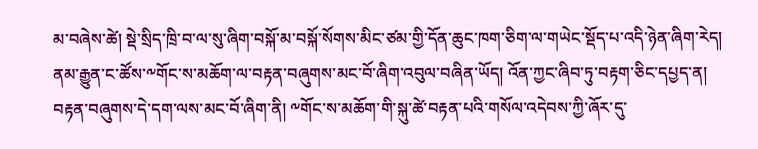མ་བཞེས་ཚེ། སྡེ་སྲིད་ཁྲི་བ་ལ་སུ་ཞིག་བསྐོ་མ་བསྐོ་སོགས་མིང་ཙམ་གྱི་དོན་ཆུང་ཁག་ཅིག་ལ་གཡེང་སྡོད་པ་འདི་ཉེན་ཞིག་རེད།
ནམ་རྒྱུན་ང་ཚོས་༸གོང་ས་མཆོག་ལ་བརྟན་བཞུགས་མང་བོ་ཞིག་འབུལ་བཞིན་ཡོད། འོན་ཀྱང་ཞིབ་ཏུ་བརྟག་ཅིང་དཔྱད་ན། བརྟན་བཞུགས་དེ་དག་ལས་མང་བོ་ཞིག་ནི། ༸གོང་ས་མཆོག་གི་སྐུ་ཚེ་བརྟན་པའི་གསོལ་འདེབས་ཀྱི་ཞོར་དུ་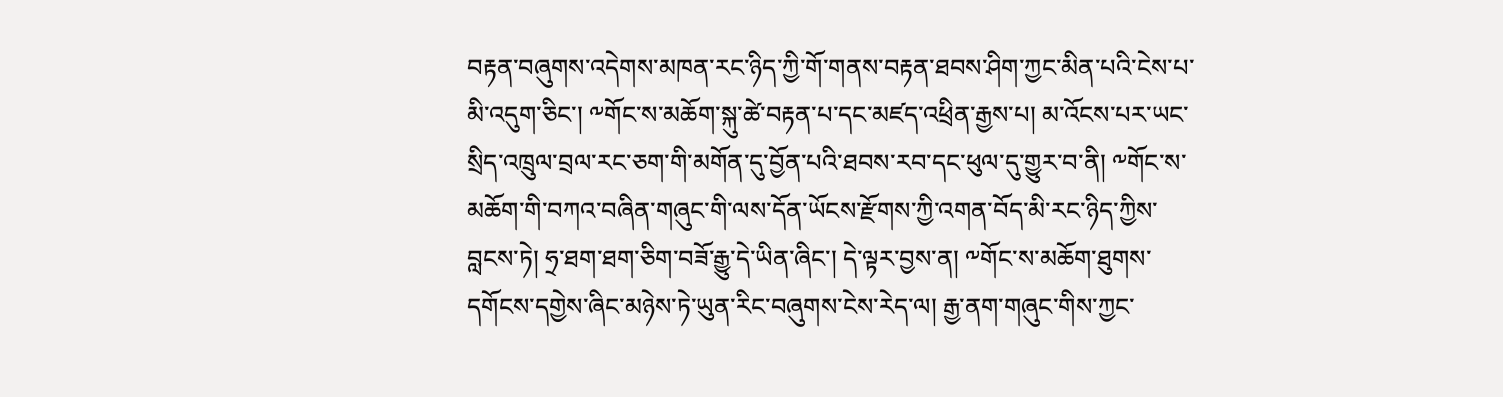བརྟན་བཞུགས་འདེགས་མཁན་རང་ཉིད་ཀྱི་གོ་གནས་བརྟན་ཐབས་ཤིག་ཀྱང་མིན་པའི་ངེས་པ་མི་འདུག་ཅིང་། ༸གོང་ས་མཆོག་སྐུ་ཚེ་བརྟན་པ་དང་མཛད་འཕྲིན་རྒྱས་པ། མ་འོངས་པར་ཡང་སྲིད་འཁྲུལ་བྲལ་རང་ཅག་གི་མགོན་དུ་བྱོན་པའི་ཐབས་རབ་དང་ཕུལ་དུ་གྱུར་བ་ནི། ༸གོང་ས་མཆོག་གི་བཀའ་བཞིན་གཞུང་གི་ལས་དོན་ཡོངས་རྫོགས་ཀྱི་འགན་བོད་མི་རང་ཉིད་ཀྱིས་བླངས་ཏེ། ཧྲ་ཐག་ཐག་ཅིག་བཟོ་རྒྱུ་དེ་ཡིན་ཞིང་། དེ་ལྟར་བྱས་ན། ༸གོང་ས་མཆོག་ཐུགས་དགོངས་དགྱེས་ཞིང་མཉེས་ཏེ་ཡུན་རིང་བཞུགས་ངེས་རེད་ལ། རྒྱ་ནག་གཞུང་གིས་ཀྱང་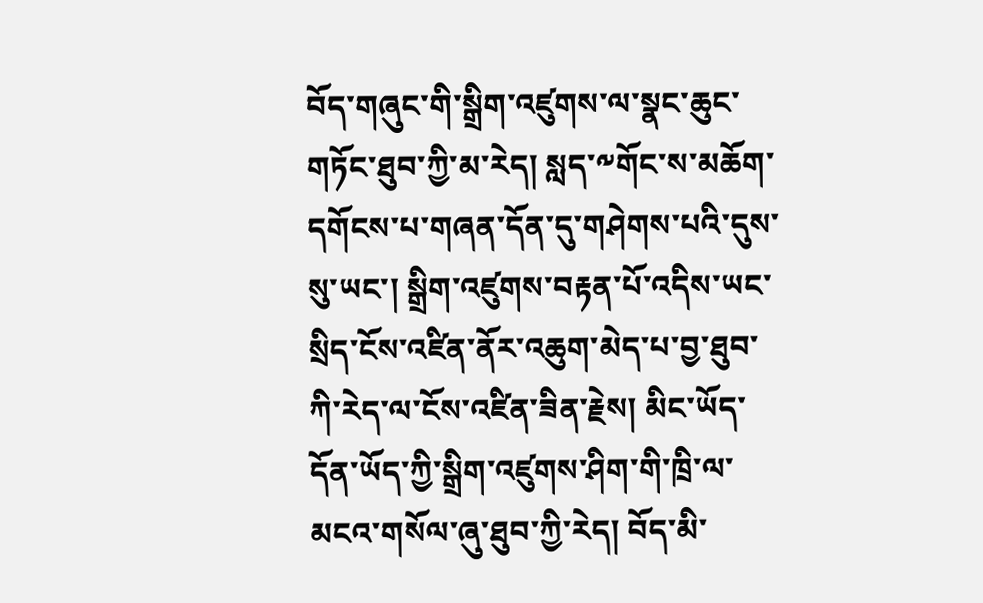བོད་གཞུང་གི་སྒྲིག་འཛུགས་ལ་སྣང་ཆུང་གཏོང་ཐུབ་ཀྱི་མ་རེད། སླད་༸གོང་ས་མཆོག་དགོངས་པ་གཞན་དོན་དུ་གཤེགས་པའི་དུས་སུ་ཡང་། སྒྲིག་འཛུགས་བརྟན་པོ་འདིས་ཡང་སྲིད་ངོས་འཛིན་ནོར་འཆུག་མེད་པ་བྱ་ཐུབ་ཀི་རེད་ལ་ངོས་འཛིན་ཟིན་རྗེས། མིང་ཡོད་དོན་ཡོད་ཀྱི་སྒྲིག་འཛུགས་ཤིག་གི་ཁྲི་ལ་མངའ་གསོལ་ཞུ་ཐུབ་ཀྱི་རེད། བོད་མི་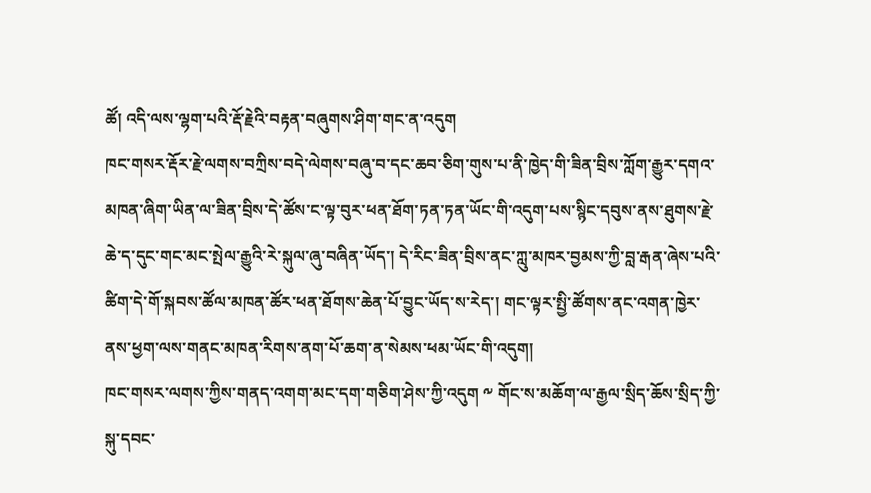ཚོ། འདི་ལས་ལྷག་པའི་རྡོ་རྗེའི་བརྟན་བཞུགས་ཤིག་གང་ན་འདུག
ཁང་གསར་རྡོར་རྗེ་ལགས་བཀྲིས་བདེ་ལེགས་བཞུ་བ་དང་ཆབ་ཅིག་གུས་པ་ནི་ཁྱེད་གི་ཟིན་བྲིས་ཀློག་རྒྱུར་དགའ་མཁན་ཞིག་ཡིན་ལ་ཟིན་བྲིས་དེ་ཚོས་ང་ལྟ་བུར་ཕན་ཐོག་ཏན་ཏན་ཡོང་གི་འདུག་པས་སྙིང་དབུས་ནས་ཐུགས་རྗེ་ཆེ་ད་དུང་གང་མང་སྤེལ་རྒྱུའི་རེ་སྐུལ་ཞུ་བཞིན་ཡོད་། དེ་རིང་ཟིན་བྲིས་ནང་ཀླུ་མཁར་བྱམས་ཀྱི་བླ་རྒན་ཞེས་པའི་ཚིག་དེ་གོ་སྐབས་ཚོལ་མཁན་ཚོར་ཕན་ཐོགས་ཆེན་པོ་བྱུང་ཡོད་ས་རེད་། གང་ལྟར་སྤྱི་ཚོགས་ནང་འགན་ཁྱེར་ནས་ཕྱག་ལས་གནང་མཁན་རིགས་ནག་པོ་ཆག་ན་སེམས་ཕམ་ཡོང་གི་འདུག།
ཁང་གསར་ལགས་ཀྱིས་གནད་འགག་མང་དག་གཅིག་ཤེས་ཀྱི་འདུག ༸ གོང་ས་མཆོག་ལ་རྒྱལ་སྲིད་ཆོས་སྲིད་ཀྱི་སྐུ་དབང་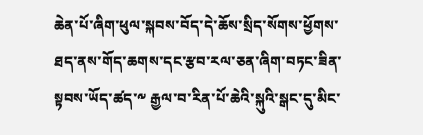ཆེན་པོ་ཞིག་ཕུལ་སྐབས་བོད་དེ་ཆོས་སྲིད་སོགས་ཕྱོགས་ཐད་ནས་གོད་ཆགས་དང་རྩབ་རལ་ཅན་ཞིག་བཏང་ཟིན་སྟབས་ཡོད་ཚད་༸ རྒྱལ་བ་རིན་པོ་ཆེའི་སྐུའི་སྒང་དུ་མིང་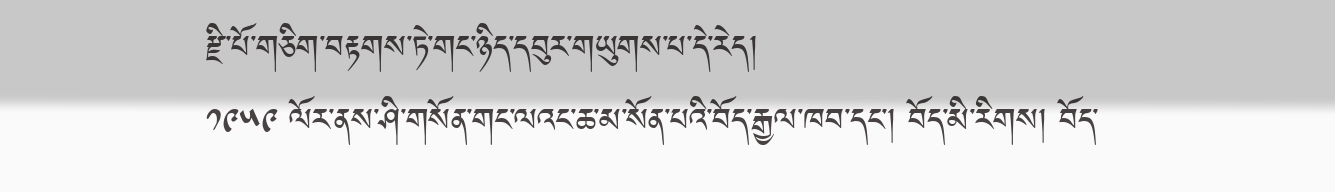རྫི་པོ་གཅིག་བརྟགས་ཏེ་གང་ཉིད་དབུར་གཡུགས་པ་དེ་རེད།
༡༩༥༩ ལོར་ནས་ཤི་གསོན་གང་ལའང་ཆ་མ་སོན་པའི་བོད་རྒྱལ་ཁབ་དང་། བོད་མི་རིགས། བོད་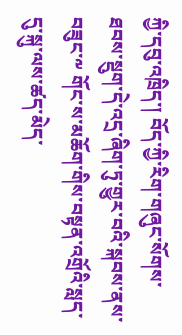ཀྱི་དབུ་འཁྲིད་། བོད་ཀྱི་རིག་གཞུང་སོགས་ཐབས་སྡུག་དེ་འདྲ་ཞིག་ཏུ་གྱུར་བའི་སྐབས་ནས་བཟུང་༸ གོང་ས་མཆོག་གིས་བསྟན་འགྲོའི་སླད་དུ་སྐུ་ལས་ཚད་མེད་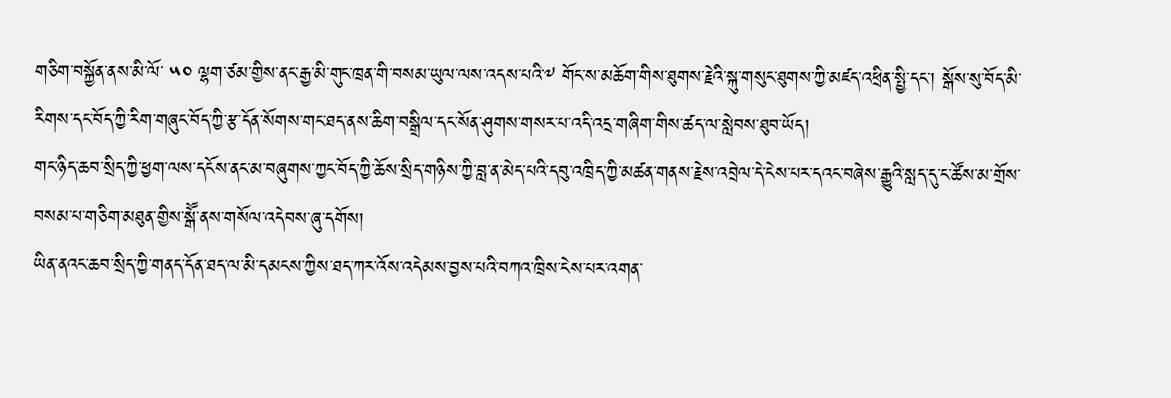གཅིག་བསྐྱོན་ནས་མི་ལོ་ ༥༠ ལྷག་ཙམ་གྱིས་ནང་རྒྱ་མི་གུང་ཁྲན་གི་བསམ་ཡུལ་ལས་འདས་པའི་༸ གོང་ས་མཆོག་གིས་ཐུགས་རྗེའི་སྐུ་གསུང་ཐུགས་ཀྱི་མཛད་འཕྲིན་སྤྱི་དང་། སྒོས་སུ་བོད་མི་རིགས་དང་བོད་ཀྱི་རིག་གཞུང་བོད་ཀྱི་རྩ་དོན་སོགས་གང་ཐད་ནས་ཆིག་བསྒྲིལ་དང་སོན་ཤུགས་གསར་པ་འདི་འདྲ་གཞིག་གིས་ཚད་ལ་སླེབས་ཐུབ་ཡོད།
གང་ཉིད་ཆབ་སྲིད་ཀྱི་ཕྱག་ལས་དངོས་ནང་མ་བཞུགས་ཀྱང་བོད་ཀྱི་ཆོས་སྲིད་གཉིས་ཀྱི་བླ་ན་མེད་པའི་དབུ་འཁྲིད་ཀྱི་མཚན་གནས་རྗེས་འབྲེལ་དེ་ངེས་པར་དའང་བཞེས་རྒྱུའི་སླད་དུ་ང་ཚོས་མ་གྲོས་བསམ་པ་གཅིག་མཐུན་གྱིས་སྒཽ་ནས་གསོལ་འདེབས་ཞུ་དགོས།
ཡིན་ནའང་ཆབ་སྲིད་ཀྱི་གནད་དོན་ཐད་ལ་མི་དམངས་ཀྱིས་ཐད་ཀར་འོས་འདེམས་བྱས་པའི་བཀའ་ཁྲིས་ངེས་པར་འགན་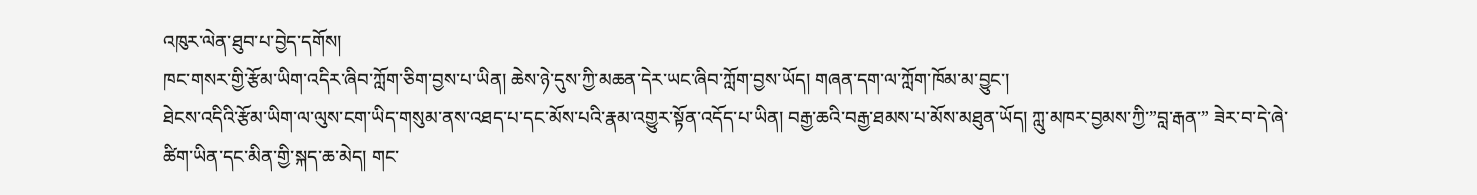འཁུར་ལེན་ཐུབ་པ་བྱེད་དགོས།
ཁང་གསར་གྱི་རྩོམ་ཡིག་འདིར་ཞིབ་ཀློག་ཅིག་བྱས་པ་ཡིན། ཆེས་ཉེ་དུས་ཀྱི་མཆན་དེར་ཡང་ཞིབ་ཀློག་བྱས་ཡོད། གཞན་དག་ལ་ཀློག་ཁོམ་མ་བྱུང་།
ཐེངས་འདིའི་རྩོམ་ཡིག་ལ་ལུས་ངག་ཡིད་གསུམ་ནས་འཐད་པ་དང་མོས་པའི་རྣམ་འགྱུར་སྟོན་འདོད་པ་ཡིན། བརྒྱ་ཆའི་བརྒྱ་ཐམས་པ་མོས་མཐུན་ཡོད། ཀླུ་མཁར་བྱམས་ཀྱི་”བླ་རྒན་” ཟེར་བ་དེ་ཞེ་ཚིག་ཡིན་དང་མིན་གྱི་སྐད་ཆ་མེད། གང་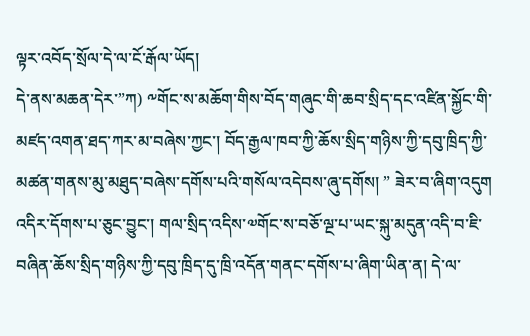ལྟར་འབོད་སྲོལ་དེ་ལ་ངོ་རྒོལ་ཡོད།
དེ་ནས་མཆན་དེར་”ཀ) ༸གོང་ས་མཆོག་གིས་བོད་གཞུང་གི་ཆབ་སྲིད་དང་འཛིན་སྐྱོང་གི་མཛད་འགན་ཐད་ཀར་མ་བཞེས་ཀྱང་། བོད་རྒྱལ་ཁབ་ཀྱི་ཆོས་སྲིད་གཉིས་ཀྱི་དབུ་ཁྲིད་ཀྱི་མཚན་གནས་མུ་མཐུད་བཞེས་དགོས་པའི་གསོལ་འདེབས་ཞུ་དགོས། ” ཟེར་བ་ཞིག་འདུག འདིར་དོགས་པ་ཅུང་བྱུང་། གལ་སྲིད་འདིས་༧གོང་ས་བཅོ་ལྔ་པ་ཡང་སྐུ་མདུན་འདི་བ་ཇི་བཞིན་ཆོས་སྲིད་གཉིས་ཀྱི་དབུ་ཁྲིད་དུ་ཁྲི་འདོན་གནང་དགོས་པ་ཞིག་ཡིན་ན། དེ་ལ་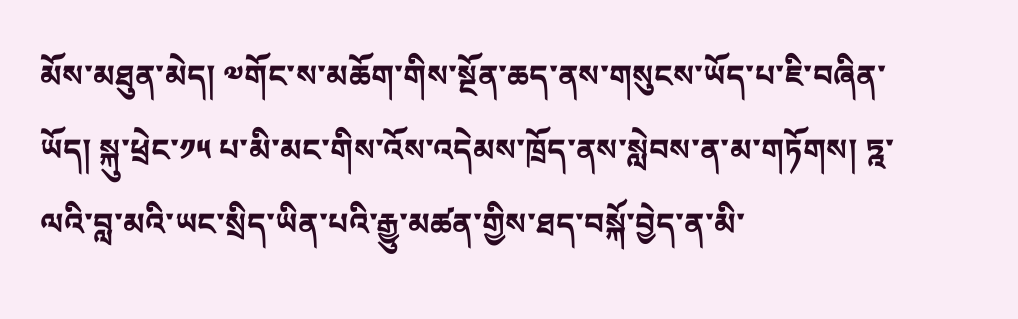མོས་མཐུན་མེད། ༧གོང་ས་མཆོག་གིས་སྔོན་ཆད་ནས་གསུངས་ཡོད་པ་ཇི་བཞིན་ཡོད། སྐུ་ཕྲེང་༡༥ པ་མི་མང་གིས་འོས་འདེམས་ཁྲོད་ནས་སླེབས་ན་མ་གཏོགས། ཏྰ་ལའི་བླ་མའི་ཡང་སྲིད་ཡིན་པའི་རྒྱུ་མཚན་གྱིས་ཐད་བསྐོ་བྱེད་ན་མི་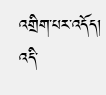འགྲིག་པར་འདོད། འདི་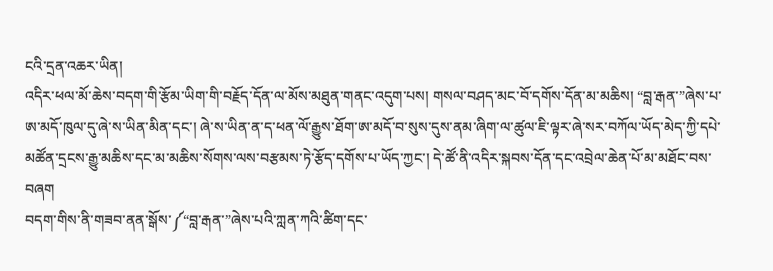ངའི་དྲན་འཆར་ཡིན།
འདིར་ཕལ་མོ་ཆེས་བདག་གི་རྩོམ་ཡིག་གི་བརྗོད་དོན་ལ་མོས་མཐུན་གནང་འདུག་པས། གསལ་བཤད་མང་བོ་དགོས་དོན་མ་མཆིས། “བླ་རྒན་”ཞེས་པ་ཨ་མདོ་ཁུལ་དུ་ཞེ་ས་ཡིན་མིན་དང་། ཞེ་ས་ཡིན་ན་ད་ཕན་ལོ་རྒྱུས་ཐོག་ཨ་མདོ་བ་སུས་དུས་ནམ་ཞིག་ལ་ཚུལ་ཇི་ལྟར་ཞེ་སར་བཀོལ་ཡོད་མེད་ཀྱི་དཔེ་མཚོན་དྲངས་རྒྱུ་མཆིས་དང་མ་མཆིས་སོགས་ལས་བརྩམས་ཏེ་རྩོད་དགོས་པ་ཡོད་ཀྱང་། དེ་ཚོ་ནི་འདིར་སྐབས་དོན་དང་འབྲེལ་ཆེན་པོ་མ་མཐོང་བས་བཞག
བདག་གིས་ནི་གཟབ་ནན་སྒོས་༼“བླ་རྒན་”ཞེས་པའི་ཀླན་ཀའི་ཚིག་དང་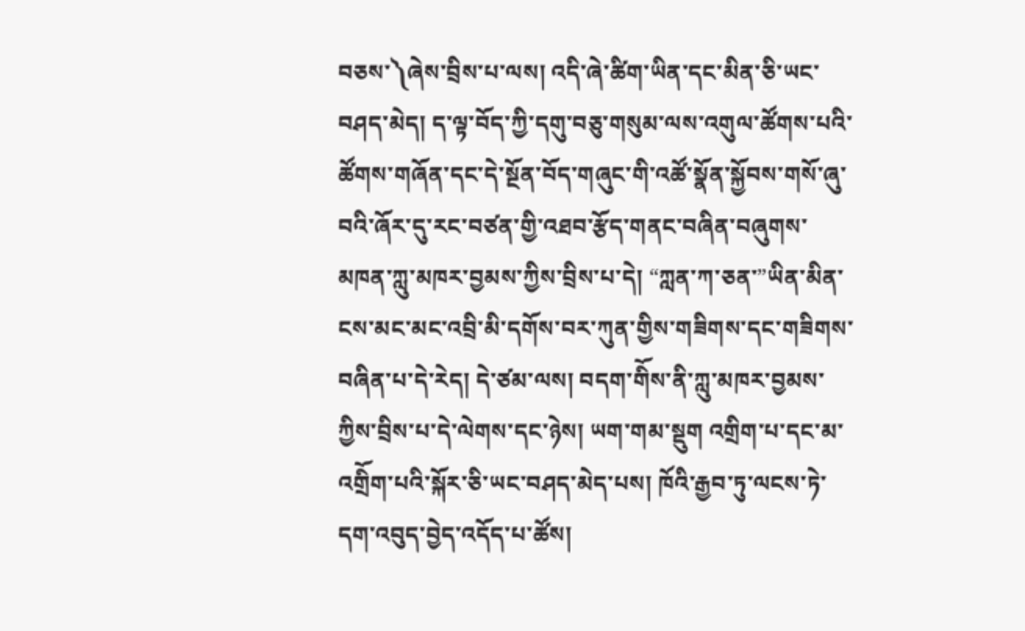བཅས་༽ཞེས་བྲིས་པ་ལས། འདི་ཞེ་ཚིག་ཡིན་དང་མིན་ཅི་ཡང་བཤད་མེད། ད་ལྟ་བོད་ཀྱི་དགུ་བཅུ་གསུམ་ལས་འགུལ་ཚོགས་པའི་ཚོགས་གཞོན་དང་དེ་སྔོན་བོད་གཞུང་གི་འཚོ་སྣོན་སྐྱོབས་གསོ་ཞུ་བའི་ཞོར་དུ་རང་བཙན་གྱི་འཐབ་རྩོད་གནང་བཞིན་བཞུགས་མཁན་ཀླུ་མཁར་བྱམས་ཀྱིས་བྲིས་པ་དེ། “ཀླན་ཀ་ཅན་”ཡིན་མིན་ངས་མང་མང་འབྲི་མི་དགོས་བར་ཀུན་གྱིས་གཟིགས་དང་གཟིགས་བཞིན་པ་དེ་རེད། དེ་ཙམ་ལས། བདག་གིོས་ནི་ཀླུ་མཁར་བྱམས་ཀྱིས་བྲིས་པ་དེ་ལེགས་དང་ཉེས། ཡག་གམ་སྡུག འགྲིག་པ་དང་མ་འགྲིོག་པའི་སྐོར་ཅི་ཡང་བཤད་མེད་པས། ཁོའི་རྒྱབ་ཏུ་ལངས་ཏེ་དག་འབུད་བྱེད་འདོད་པ་ཚོས།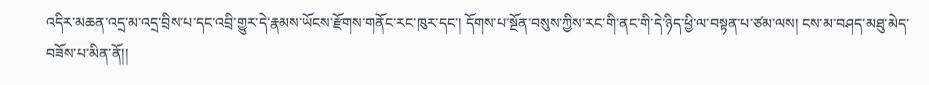འདིར་མཆན་འདྲ་མ་འདྲ་བྲིས་པ་དང་འབྲི་གྱུར་དེ་རྣམས་ཡོངས་རྫོགས་གནོང་རང་ཁུར་དང་། དོགས་པ་སྔོན་བསུས་ཀྱིས་རང་གི་ནང་གི་དེ་ཉིད་ཕྱི་ལ་བསྟན་པ་ཙམ་ལས། ངས་མ་བཤད་མཐུ་མེད་བཟོས་པ་མིན་ནོ།།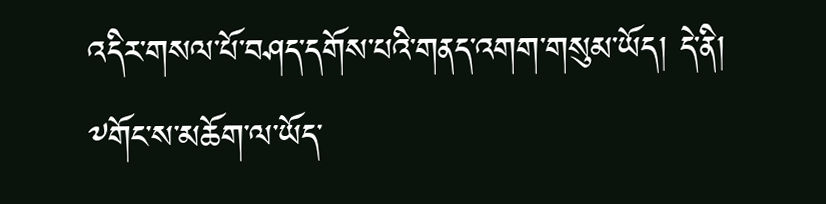འདིར་གསལ་པོ་བཤད་དགོས་པའི་གནད་འགག་གསུམ་ཡོད། དེ་ནི། ༸གོང་ས་མཆོག་ལ་ཡོད་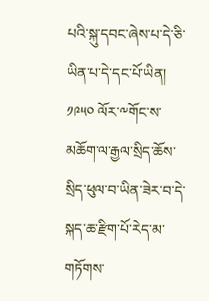པའི་སྐུ་དབང་ཞེས་པ་དེ་ཅི་ཡིན་པ་དེ་དང་པོ་ཡིན། ༡༩༥༠ ལོར་༸གོང་ས་མཆོག་ལ་རྒྱལ་སྲིད་ཆོས་སྲིད་ཕུལ་བ་ཡིན་ཟེར་བ་དེ་སྐད་ཆ་རྫིག་པོ་རེད་མ་གཏོགས་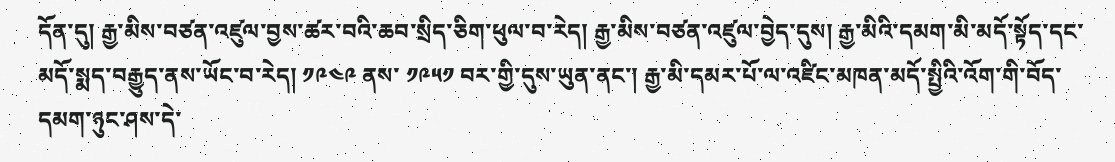དོན་དུ། རྒྱ་མིས་བཙན་འཛུལ་བྱས་ཚར་བའི་ཆབ་སྲིད་ཅིག་ཕུལ་བ་རེད། རྒྱ་མིས་བཙན་འཛུལ་བྱེད་དུས། རྒྱ་མིའི་དམག་མི་མདོ་སྟོད་དང་མདོ་སྨད་བརྒྱུད་ནས་ཡོང་བ་རེད། ༡༩༤༩ ནས་ ༡༩༥༡ བར་གྱི་དུས་ཡུན་ནང་། རྒྱ་མི་དམར་པོ་ལ་འཛིང་མཁན་མདོ་སྤྱིའི་འོག་གི་བོད་དམག་ཉུང་ཤས་དེ་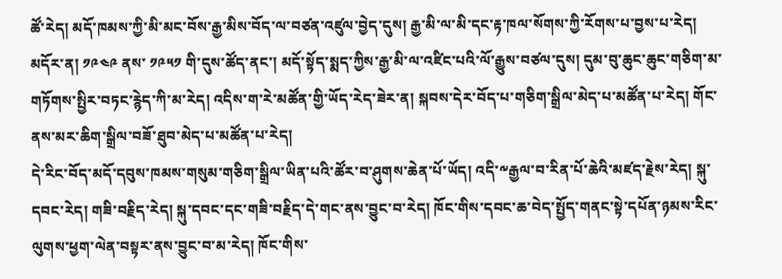ཚོ་རེད། མདོ་ཁམས་ཀྱི་མི་མང་བོས་རྒྱ་མིས་བོད་ལ་བཙན་འཛུལ་བྱེད་དུས། རྒྱ་མི་ལ་མི་དང་རྟ་ཁལ་སོགས་ཀྱི་རོགས་པ་བྱས་པ་རེད། མདོར་ན། ༡༩༤༩ ནས་ ༡༩༥༡ གི་དུས་ཚོད་ནང་། མདོ་སྟོད་སྨད་ཀྱིས་རྒྱ་མི་ལ་འཛིང་པའི་ལོ་རྒྱུས་བཙལ་དུས། དུམ་བུ་ཆུང་ཆུང་གཅིག་མ་གཏོགས་སྤྱིར་བཏང་རྙེད་ཀི་མ་རེད། འདིས་ག་རེ་མཚོན་གྱི་ཡོད་རེད་ཟེར་ན། སྐབས་དེར་བོད་པ་གཅིག་སྒྲིལ་མེད་པ་མཚོན་པ་རེད། གོང་ནས་མར་ཆིག་སྒྲིལ་བཟོ་ཐུབ་མེད་པ་མཚོན་པ་རེད།
དེ་རིང་བོད་མདོ་དབུས་ཁམས་གསུམ་གཅིག་སྒྲིལ་ཡིན་པའི་ཚོར་བ་ཤུགས་ཆེན་པོ་ཡོད། འདི་༸རྒྱལ་བ་རིན་པོ་ཆེའི་མཛད་རྗེས་རེད། སྐུ་དབང་རེད། གཟི་བརྗིད་རེད། སྐུ་དབང་དང་གཟི་བརྗིད་དེ་གང་ནས་བྱུང་བ་རེད། ཁོང་གིས་དབང་ཆ་བེད་སྤྱོད་གནང་སྟེ་དཔོན་ཉམས་རིང་ལུགས་ཕྱག་ལེན་བསྟར་ནས་བྱུང་བ་མ་རེད། ཁོང་གིས་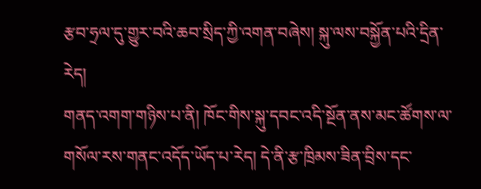རྩབ་ཧྲལ་དུ་གྱུར་བའི་ཆབ་སྲིད་ཀྱི་འགན་བཞེས། སྐུ་ལས་བསྐྱོན་པའི་དྲིན་རེད།
གནད་འགག་གཉིས་པ་ནི། ཁོང་གིས་སྐུ་དབང་འདི་སྔོན་ནས་མང་ཚོགས་ལ་གསོལ་རས་གནང་འདོད་ཡོད་པ་རེད། དེ་ནི་རྩ་ཁྲིམས་ཟིན་བྲིས་དང་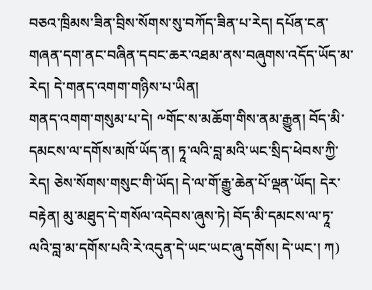བཅའ་ཁྲིམས་ཟིན་བྲིས་སོགས་སུ་བཀོད་ཟིན་པ་རེད། དཔོན་ངན་གཞན་དག་ནང་བཞིན་དབང་ཆར་འཐམ་ནས་བཞུགས་འདོད་ཡོད་མ་རེད། དེ་གནད་འགག་གཉིས་པ་ཡིན།
གནད་འགག་གསུམ་པ་དེ། ༸གོང་ས་མཆོག་གིས་ནམ་རྒྱུན། བོད་མི་དམངས་ལ་དགོས་མཁོ་ཡོད་ན། ཏཱ་ལའི་བླ་མའི་ཡང་སྲིད་ཕེབས་ཀྱི་རེད། ཅེས་སོགས་གསུང་གི་ཡོད། དེ་ལ་གོ་རྒྱུ་ཆེན་པོ་ལྡན་ཡོད། དེར་བརྟེན། མུ་མཐུད་དེ་གསོལ་འདེབས་ཞུས་ཏེ། བོད་མི་དམངས་ལ་ཏཱ་ལའི་བླ་མ་དགོས་པའི་རེ་འདུན་དེ་ཡང་ཡང་ཞུ་དགོས། དེ་ཡང་། ཀ)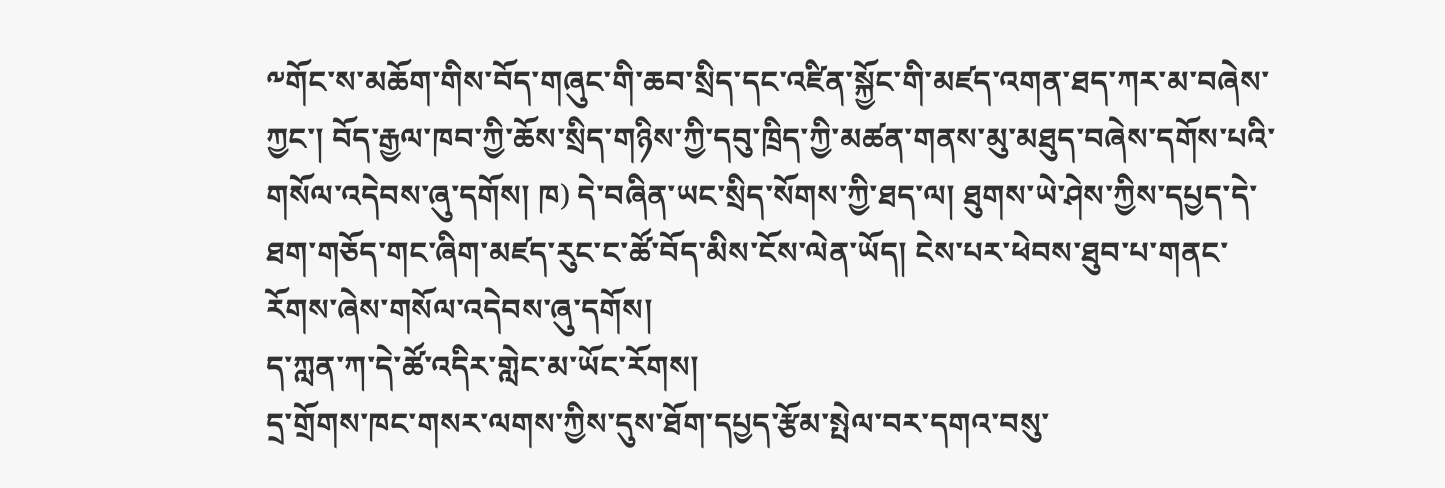༸གོང་ས་མཆོག་གིས་བོད་གཞུང་གི་ཆབ་སྲིད་དང་འཛིན་སྐྱོང་གི་མཛད་འགན་ཐད་ཀར་མ་བཞེས་ཀྱང་། བོད་རྒྱལ་ཁབ་ཀྱི་ཆོས་སྲིད་གཉིས་ཀྱི་དབུ་ཁྲིད་ཀྱི་མཚན་གནས་མུ་མཐུད་བཞེས་དགོས་པའི་གསོལ་འདེབས་ཞུ་དགོས། ཁ) དེ་བཞིན་ཡང་སྲིད་སོགས་ཀྱི་ཐད་ལ། ཐུགས་ཡེ་ཤེས་ཀྱིས་དཔྱད་དེ་ཐག་གཅོད་གང་ཞིག་མཛད་རུང་ང་ཚོ་བོད་མིས་ངོས་ལེན་ཡོད། ངེས་པར་ཕེབས་ཐུབ་པ་གནང་རོགས་ཞེས་གསོལ་འདེབས་ཞུ་དགོས།
ད་ཀླན་ཀ་དེ་ཚོ་འདིར་གླེང་མ་ཡོང་རོགས།
དྲ་གྲོགས་ཁང་གསར་ལགས་ཀྱིས་དུས་ཐོག་དཔྱད་རྩོམ་སྤེལ་བར་དགའ་བསུ་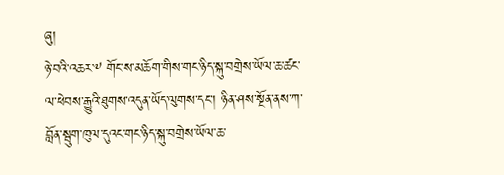ཞུ།
ཉེ་བའི་འཆར་༸ གོང་ས་མཆོག་གིས་གང་ཉིད་སྐུ་བགྲེས་ཡོལ་ཆ་ཚང་ལ་ཕེབས་རྒྱུའི་ཐུགས་འདུན་ཡོད་ལུགས་དང་། ཉིན་ཤས་སྔོན་ནས་ཀ་བློན་སྦུག་ཁུལ་དུའང་གང་ཉིད་སྐུ་བགྲེས་ཡོལ་ཆ་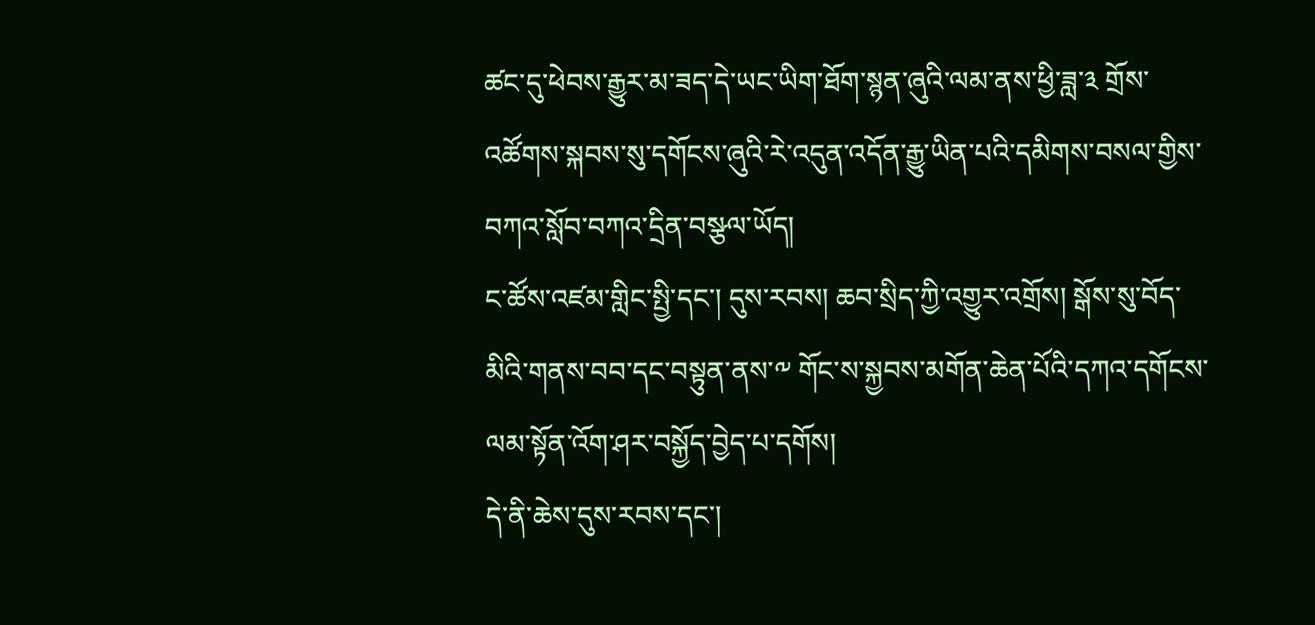ཚང་དུ་ཕེབས་རྒྱུར་མ་ཟད་དེ་ཡང་ཡིག་ཐོག་སྙན་ཞུའི་ལམ་ནས་ཕྱི་ཟླ་༣ གྲོས་འཚོགས་སྐབས་སུ་དགོངས་ཞུའི་རེ་འདུན་འདོན་རྒྱུ་ཡིན་པའི་དམིགས་བསལ་གྱིས་བཀའ་སློབ་བཀའ་དྲིན་བསྩལ་ཡོད།
ང་ཚོས་འཛམ་གླིང་སྤྱི་དང་། དུས་རབས། ཆབ་སྲིད་ཀྱི་འགྱུར་འགྲོས། སྒོས་སུ་བོད་མིའི་གནས་བབ་དང་བསྟུན་ནས་༸ གོང་ས་སྐྱབས་མགོན་ཆེན་པོའི་དཀའ་དགོངས་ལམ་སྟོན་འོག་ཤར་བསྐྱོད་བྱེད་པ་དགོས།
དེ་ནི་ཆེས་དུས་རབས་དང་།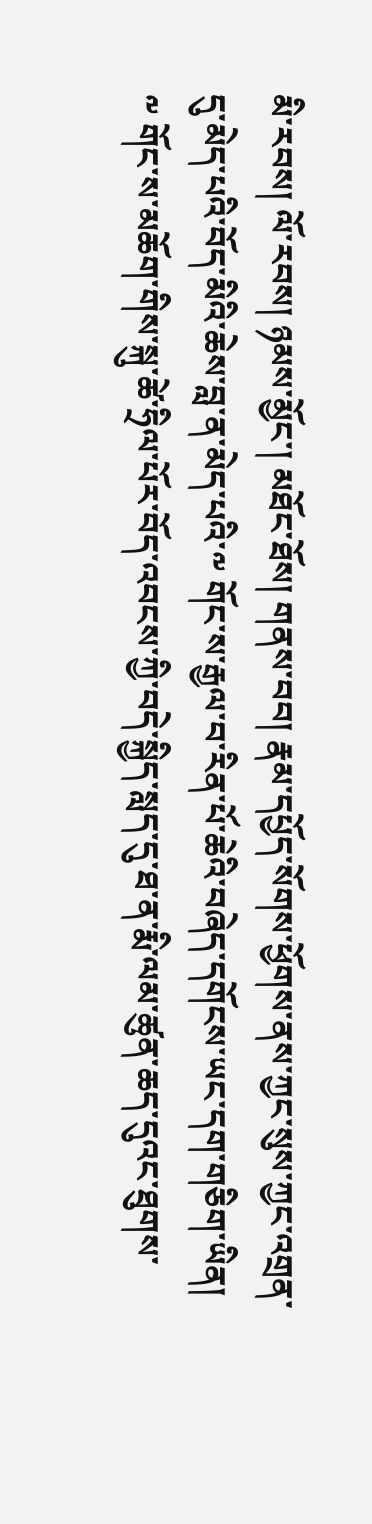མི་རབས། ལོ་རབས། ཉམས་མྱོང་། མཐོང་ཐོས། གནས་བབ། རྣམ་དཔྱོད་སོགས་ཕྱོགས་ནས་ཀྱང་སུས་ཀྱང་འགྲན་དུ་མེད་པའི་བོད་མིའི་ཆེས་བླ་ན་མེད་པའི་༸ གོང་ས་རྒྱལ་བ་རིན་པོ་ཆེའི་བཞེད་དགོངས་ཡང་དག་གཅིག་ཡིན།
༸ གོང་ས་མཆོག་གིས་སྐུ་ཚེ་ཧྲིལ་པོར་བོད་འབངས་ཀྱི་བདེ་སྐྱིད་སླད་དུ་ཐ་ན་རྨི་ལམ་ཚུན་ཆད་དུའང་ཐུགས་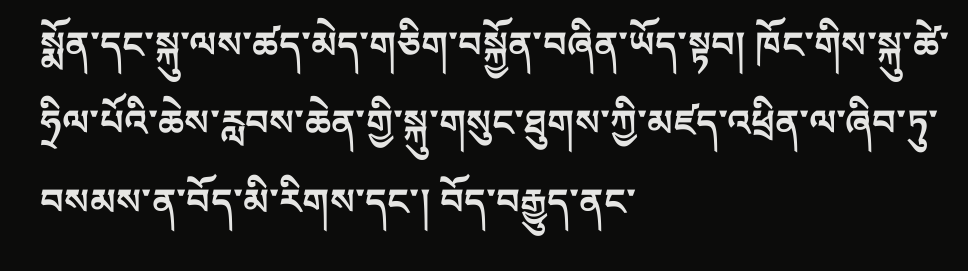སྨོན་དང་སྐུ་ལས་ཚད་མེད་གཅིག་བསྐྱོན་བཞིན་ཡོད་སྟབ། ཁོང་གིས་སྐུ་ཚེ་ཧྲིལ་པོའི་ཆེས་རླབས་ཆེན་གྱི་སྐུ་གསུང་ཐུགས་ཀྱི་མཛད་འཕྲིན་ལ་ཞིབ་ཏུ་བསམས་ན་བོད་མི་རིགས་དང་། བོད་བརྒྱུད་ནང་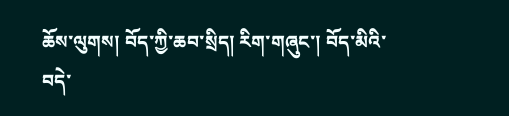ཆོས་ལུགས། བོད་ཀྱི་ཆབ་སྲིད། རིག་གཞུང་། བོད་མིའི་བདེ་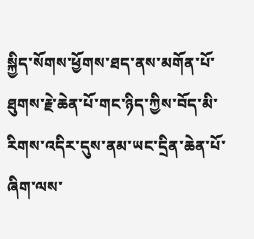སྐྱིད་སོགས་ཕྱོགས་ཐད་ནས་མགོན་པོ་ཐུགས་རྗེ་ཆེན་པོ་གང་ཉིད་ཀྱིས་བོད་མི་རིགས་འདིར་དུས་ནམ་ཡང་དྲིན་ཆེན་པོ་ཞིག་ལས་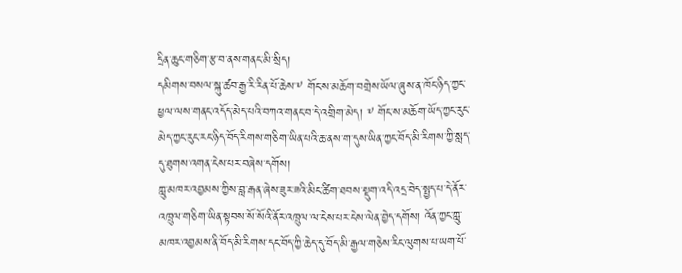དྲིན་ཆུང་གཅིག་རྩ་བ་ནས་གནང་མི་སྲིད།
དམིགས་བསལ་སྐུ་ཚབ་རྒྱ་རི་རིན་པོ་ཆེས་༸ གོང་ས་མཆོག་བགྲེས་ཡོལ་ཞུས་ན་ཁོང་ཉིད་ཀྱང་ཕྱལ་ལས་གནང་འདོད་མེད་པའི་བཀའ་གནང་བ་དེ་འགྲིག་མེད། ༸ གོང་ས་མཆོག་ཡོད་ཀྱང་རུང་མེད་ཀྱང་རུང་རང་ཉིད་བོད་རིགས་གཅིག་ཡིན་པའི་ཆ་ནས་ག་དུས་ཡིན་ཀྱང་བོད་མི་རིགས་ཀྱི་སླད་དུ་ཐུགས་འགན་ངེས་པར་བཞེས་དགོས།
ཀླུ་མཁར་འབྱམས་ཀྱིས་བླ་རྒན་ཞེས་ཟུར་ཟའི་མིང་ཚིག་ཐབས་སྡུག་འདི་འདྲ་བེད་སྤྱད་པ་དེ་ནོར་འཁྲུལ་གཅིག་ཡིན་སྟབས་སོ་སོའི་ནོར་འཁྲུལ་ལ་ངེས་པར་ངེས་ལེན་བྱེད་དགོས། འོན་ཀྱང་ཀླུ་མཁར་འབྱམས་ནི་བོད་མི་རིགས་དང་བོད་ཀྱི་ཆེད་དུ་བོད་མི་རྒྱལ་གཅེས་རིང་ལུགས་པ་ཡག་པོ་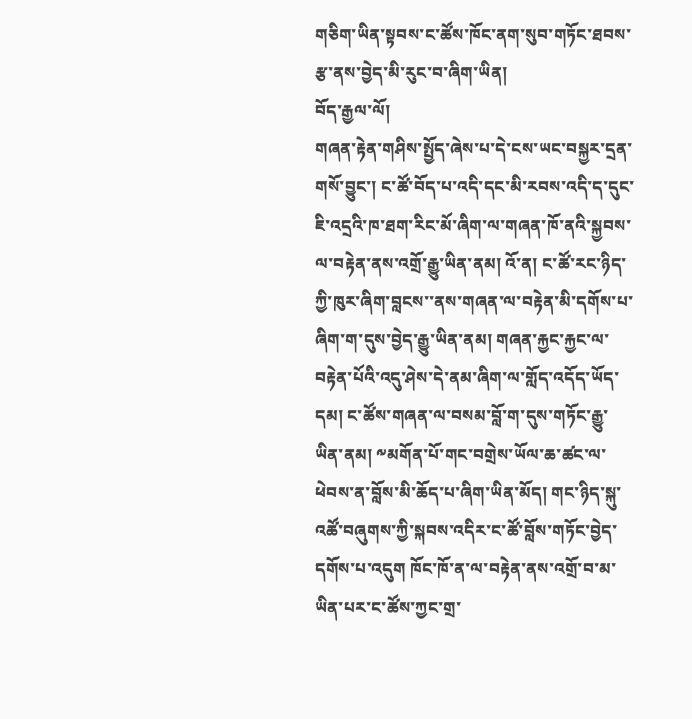གཅིག་ཡིན་སྟབས་ང་ཚོས་ཁོང་ནག་སུབ་གཏོང་ཐབས་རྩ་ནས་བྱེད་མི་རུང་བ་ཞིག་ཡིན།
བོད་རྒྱལ་ལོ།
གཞན་རྟེན་གཤིས་སྤྱོད་ཞེས་པ་དེ་ངས་ཡང་བསྐྱར་དྲན་གསོ་བྱུང་། ང་ཚོ་བོད་པ་འདི་དང་མི་རབས་འདི་ད་དུང་ཇི་འདྲའི་ཁ་ཐག་རིང་མོ་ཞིག་ལ་གཞན་ཁོ་ནའི་སྐྱབས་ལ་བརྟེན་ནས་འགྲོ་རྒྱུ་ཡིན་ནམ། འོ་ན། ང་ཚོ་རང་ཉིད་ཀྱི་ཁུར་ཞིག་བླངས་་ནས་གཞན་ལ་བརྟེན་མི་དགོས་པ་ཞིག་ག་དུས་བྱེད་རྒྱུ་ཡིན་ནམ། གཞན་རྐྱང་རྐྱང་ལ་བརྟེན་པོའི་འདུ་ཤེས་དེ་ནམ་ཞིག་ལ་གློད་འདོད་ཡོད་དམ། ང་ཚོས་གཞན་ལ་བསམ་བློ་ག་དུས་གཏོང་རྒྱུ་ཡིན་ནམ། ༸མགོན་པོ་གང་བགྲེས་ཡོལ་ཆ་ཚང་ལ་ཕེབས་ན་བློས་མི་ཆོད་པ་ཞིག་ཡིན་མོད། གང་ཉིད་སྐུ་འཚོ་བཞུགས་ཀྱི་སྐབས་འདིར་ང་ཚོ་བློས་གཏོང་བྱེད་དགོས་པ་འདུག ཁོང་ཁོ་ན་ལ་བརྟེན་ནས་འགྲོ་བ་མ་ཡིན་པར་ང་ཚོས་ཀྱང་གྲ་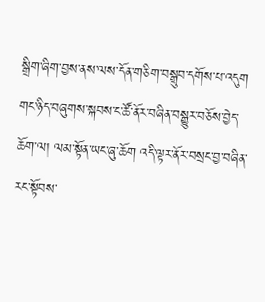སྒྲིག་ཞིག་བྱས་ནས་ལས་དོན་གཅིག་བསྒྲུབ་དགོས་པ་འདུག གང་ཉིད་བཞུགས་སྐབས་ང་ཚོ་ནོར་བཞིན་བསྒྱུར་བཅོས་བྱེད་ཆོག་ལ། ལམ་སྟོན་ཡང་ཞུ་ཆོག འདི་ལྟར་ནོར་བསྲང་བྱ་བཞིན་རང་སྟོབས་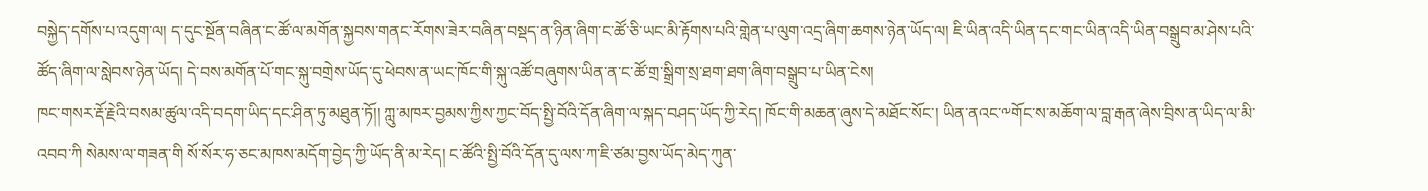བསྐྱེད་དགོས་པ་འདུག་ལ། ད་དུང་སྔོན་བཞིན་ང་ཚོ་ལ་མགོན་སྐྱབས་གནང་རོགས་ཟེར་བཞིན་བསྡད་ན་ཉིན་ཞིག་ང་ཚོ་ཅི་ཡང་མི་རྟོགས་པའི་གླེན་པ་ལུག་འདྲ་ཞིག་ཆགས་ཉེན་ཡོད་ལ། ཇི་ཡིན་འདི་ཡིན་དང་གང་ཡིན་འདི་ཡིན་བསྒྲུབ་མ་ཤེས་པའི་ཚོད་ཞིག་ལ་སླེབས་ཉེན་ཡོད། དེ་བས་མགོན་པོ་གང་སྐུ་བགྲེས་ཡོད་དུ་ཕེབས་ན་ཡང་ཁོང་གི་སྐུ་འཚོ་བཞུགས་ཡིན་ན་ང་ཚོ་གྲ་སྒྲིག་སྲ་ཐག་ཐག་ཞིག་བསྒྲུབ་པ་ཡིན་ངེས།
ཁང་གསར་རྡོ་རྗེའི་བསམ་ཚུལ་འདི་བདག་ཡིད་དང་ཤིན་ཏུ་མཐུན་ཏོ།། ཀླུ་མཁར་བྱམས་ཀྱིས་ཀྱང་བོད་སྤྱི་བོའི་དོན་ཞིག་ལ་སྐད་བཤད་ཡོད་ཀྱི་རེད། ཁོང་གི་མཆན་ཞུས་དེ་མཐོང་སོང་། ཡིན་ནའང་༸གོང་ས་མཆོག་ལ་བླ་རྒན་ཞེས་བྲིས་ན་ཡིད་ལ་མི་འབབ་ཀི སེམས་ལ་གཟན་གི སོ་སོར་ཧ་ཅང་མཁས་མདོག་བྱེད་ཀྱི་ཡོད་ནི་མ་རེད། ང་ཚོའི་སྤྱི་བོའི་དོན་དུ་ལས་ཀ་ཇི་ཙམ་བྱས་ཡོད་མེད་ཀུན་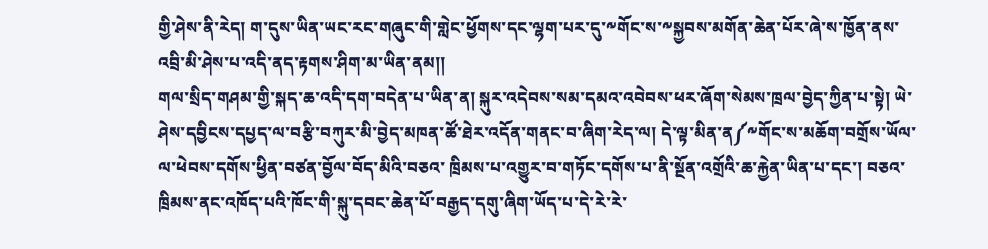གྱི་ཤེས་ནི་རེད། ག་དུས་ཡིན་ཡང་རང་གཞུང་གི་གླེང་ཕྱོགས་དང་ལྷག་པར་དུ་༸གོང་ས་༸སྐྱབས་མགོན་ཆེན་པོར་ཞེ་ས་ཁྱོན་ནས་འབྲི་མི་ཤེས་པ་འདི་ནད་རྟགས་ཤིག་མ་ཡིན་ནམ།།
གལ་སྲིད་གཤམ་གྱི་སྐད་ཆ་འདི་དག་བདེན་པ་ཡིན་ན། སྐུར་འདེབས་སམ་དམའ་འབེབས་ཕར་ཞོག་སེམས་ཁྲལ་བྱེད་ཀྱིན་པ་སྟེ། ཡེ་ཤེས་དབྱིངས་དཔྱད་ལ་བརྩི་བཀུར་མི་བྱེད་མཁན་ཚོ་ཐེར་འདོན་གནང་བ་ཞིག་རེད་ལ། དེ་ལྟ་མིན་ན༼༸གོང་ས་མཆོག་བགྲོས་ཡོལ་ལ་ཕེབས་དགོས་ཕྱིན་བཙན་བྱོལ་བོད་མིའི་བཅའ་ ཁྲིམས་པ་འགྱུར་བ་གཏོང་དགོས་པ་ནི་སྔོན་འགྲོའི་ཆ་རྐྱེན་ཡིན་པ་དང་། བཅའ་ཁྲིམས་ནང་འཁོད་པའི་ཁོང་གི་སྐུ་དབང་ཆེན་པོ་བརྒྱད་དགུ་ཞིག་ཡོད་པ་དེ་རེ་རེ་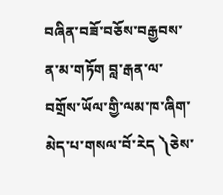བཞིན་བཟོ་བཅོས་བརྒྱབས་ན་མ་གཏོག བླ་རྒན་ལ་བགྲོས་ཡོལ་གྱི་ལམ་ཁ་ཞིག་མེད་པ་གསལ་བོ་རེད ༽ཅེས་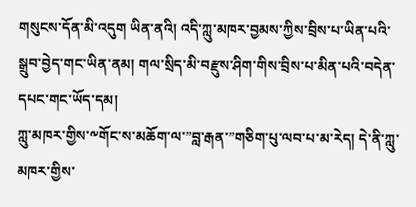གསུངས་དོན་མི་འདུག ཡིན་ནའི། འདི་ཀླུ་མཁར་བྱམས་ཀྱིས་བྲིས་པ་ཡིན་པའི་སྒྲུབ་བྱེད་གང་ཡིན་ནམ། གལ་སྲིད་མི་བརྫུས་ཤིག་གིས་བྲིས་པ་མིན་པའི་བདེན་དཔང་གང་ཡོད་དམ།
ཀླུ་མཁར་གྱིས་༸གོང་ས་མཆོག་ལ་”བླ་རྒན་”གཅིག་པུ་ལབ་པ་མ་རེད། དེ་ནི་ཀླུ་མཁར་གྱིས་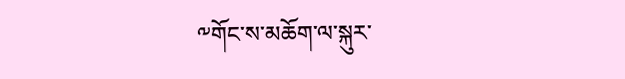༸གོང་ས་མཆོག་ལ་སྐུར་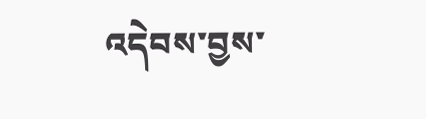འདེབས་བྱས་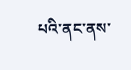པའི་ནང་ནས་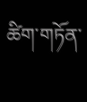ཚིག་གཏོན་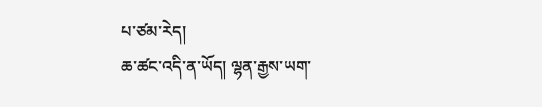པ་ཙམ་རེད།
ཆ་ཚང་འདི་ན་ཡོད། ལྷན་རྒྱས་ཡག་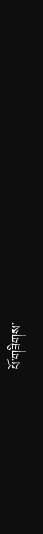པོ་གཟིགས་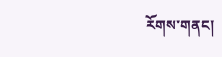རོགས་གནང།